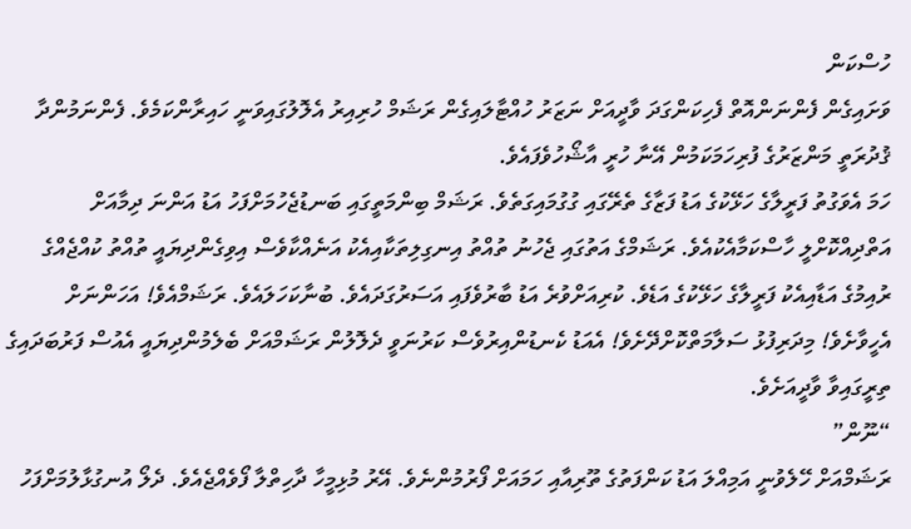ހުސްކަން
ވަށައިގެން ފެންނަންއޮތް ފެހިކަންގަދަ ވާދީއަށް ނަޒަރު ހުއްޓާލައިގެން ރަޝަމް ހުރިއިރު އެލޮލުގައިވަނީ ހައިރާންކަމެވެ. ފެންނަމުންދާ ޤުދުރަތީ މަންޒަރުގެ ފުރިހަމަކަމުން އޭނާ ހުރީ އާޝޯހުވެފައެވެ.
ހަމަ އެވަގުތު ފަރީލާގެ ހަޅޭކުގެ އަޑު ފަޒާގެ ތެރޭގައި ގުގުމައިގަތެވެ. ރަޝަމް ބިންމަތީގައި ބަނޑުޖެހުމަށްފަހު އަޑު އަންނަ ދިމާއަށް އަތްދިއްކޮށްލީ ހާސްކަމާއެކުއެވެ. ރަޝަމްގެ އަތުގައި ޖެހުނު ތުއްތު އިނގިލިތަކާއިއެކު އަނެއްކާވެސް އިވިގެންދިޔައީ ތުއްތު ކުއްޖެއްގެ ރުއިމުގެ އަޑާއިއެކު ފަރީލާގެ ހަޅޭކުގެ އަޑެވެ. ކުރިއަށްވުރެ އަޑު ބާރުވެފައި އަސަރުގަދައެވެ. ބުނާކަހަލައެވެ. ރަޝަމްއެވެ! އަހަންނަށް އެހީވާށެވެ! މިދަރިފުޅު ސަލާމަތްކޮށްދޭށެވެ! އެއަޑު ކެނޑުންއިރުވެސް ކަރުނަވީ ދެލޮލުން ރަޝަމްއަށް ބެލެމުންދިޔައީ އެއުސް ފަރުބަދައިގެ ތިރީގައިވާ ވާދީއަށެވެ.
“ނޫން”
ރަޝަމްއަށް ހޭލެވުނީ އަމިއްލަ އަޑު ކަންފަތުގެ ތޫރިއާއި ހަމައަށް ފޯރުމުންނެވެ. އޭރު މުޅިމީހާ ދާހިތްލާ ފޯވެއްޖެއެވެ. ދެލޯ އުނގުޅާލުމަށްފަހު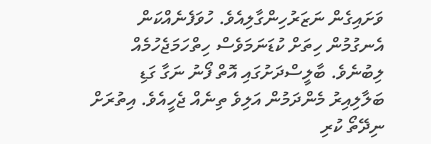ވަށައިގެން ނަޒަރުހިންގާލިއެވެ. ހުވަފެނެއްކަން އެނގުމުން ހިތަށް ކުޑަނަމަވެސް ހިތްހަމަޖެހުމެއް ލިބުނެވެ. ބާލީސްދަށުގައި އޮތް ފޯނު ނަގާ ގަޑި ބަލާލިއިރު މެންދަމުން އަލިވެ ތިނެއް ޖެހީއެވެ. އިތުރަށް ނިދޭތޯ ކުރި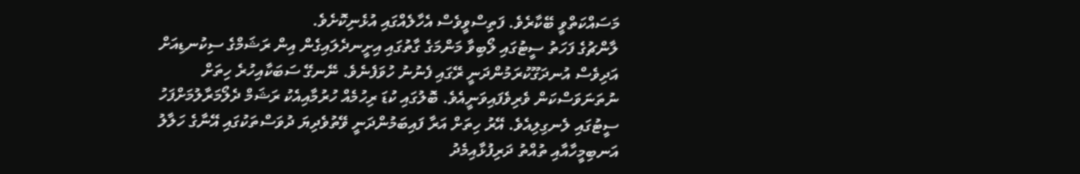މަސައްކަތްވީ ބޭކާރެވެ. ފަތިސްވީވެސް އެހާލެއްގައި އުޅެނިކޮށެވެ.
ލާންޗުގެ ފަހަތު ސީޓުގައި ލޯބިވާ މަންމަގެ ގާތުގައި އިށީނދެލައިގެން އިން ރަޝަމްގެ ސިކުނޑިއަށް އަދިވެސް އުނދަގޫކުރަމުންދަނީ ރޭގައި ފެނުނު ހުވަފެނެވެ. ނޭނގޭ ސަބަކާއިހުރެ ހިތަށް ނުތަނަވަސްކަން ވެރިވެފައިވަނީއެވެ. ބޮލުގައި ކުޑަ ރިހުމެއް ހުރުމާއިއެކު ރަޝަމް ދެލޯމަރާލުމަށްފަހު ސީޓުގައި ލެނގިލިއެވެ. އޭރު ހިތަށް އަރާ ފައިބަމުންދަނީ ވޭތުވެދިޔަ ދުވަސްތަކުގައި އޭނާގެ ހަލާލު އަނބިމީހާއާއި ތުއްތު ދަރިފުޅާއިމެދު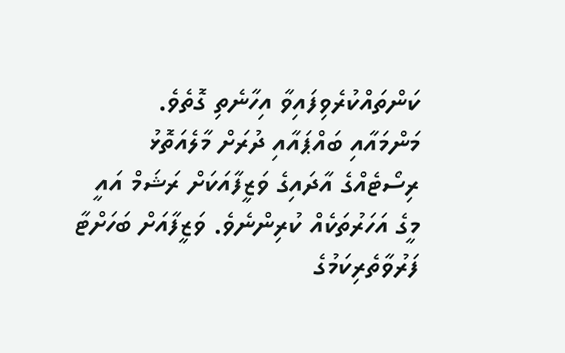ކަންތައްކުރެވިފައިވާ އިހާނެތި ގޮތެވެ.
މަންމައާއި ބައްޕައާއި ދުރަށް މާލެއަތޮޅު ރިސޯޓެއްގެ އާދައިގެ ވަޒީފާއަކަށް ރަޝަމް އައީ މީގެ އަހަރުތަކެއް ކުރިންނެވެ. ވަޒީފާއަށް ބަހަށްޓާ ފަރުވާތެރިކަމުގެ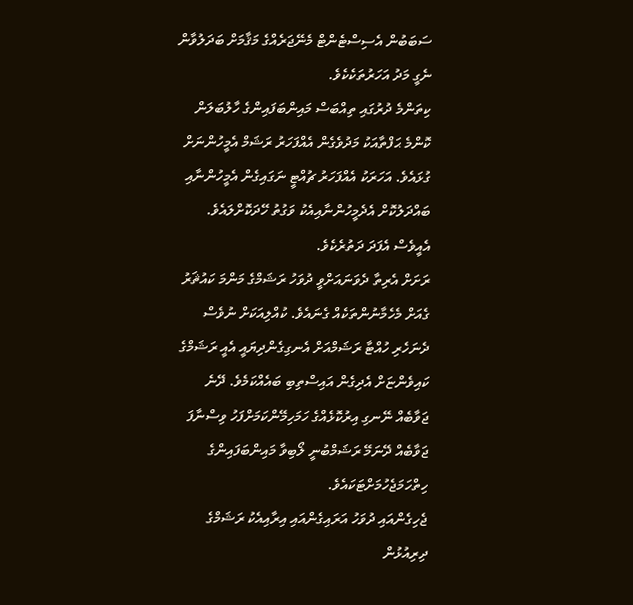ސަބަބުން އެސިސްޓެންޓް މެނޭޖަރެއްގެ މަޤާމަށް ބަދަލުވާން ނެގީ މަދު އަހަރުތަކެކެވެ.
ކިތަންމެ ދުރުގައި ތިއްބަސް މައިންބަފައިންގެ ހާލުބަލަން ކޮންމެ ޙަފްތާއަކު މަދުވެގެން އެއްފަހަރު ރަޝަމް އެމީހުންނަށް ގުޅައެވެ. އަހަރަކު އެއްފަހަރު ޗުއްޓީ ނަގައިގެން އެމީހުންނާއި ބައްދަލުކޮށް އެދެމީހުންނާއިއެކު ވަގުތު ހޭދަކޮށްލައެވެ. އެއީވެސް އެފަދަ ދަތުރެކެވެ.
ރަށަށް އެރިތާ ދެވަނައަށްވީ ދުވަހު ރަޝަމްގެ މަންމަ ކައުޘަރު ގެއަށް މެހެމާނުންތަކެއް ގެނައެވެ. ކުއްލިއަކަށް ނުވެސް ދެނަހެރި ހުއްޓާ ރަޝަމްއަށް އެނގިގެންދިޔައީ އެއީ ރަޝަމްގެ ކައިވެންޏަށް އެދިގެން އައިސްތިބި ބައެއްކަމެވެ. ދޭނެ ޖަވާބެއް ނޭނގި އިރުކޮޅެއްގެ ހަމަހިމޭންކަމަށްފަހު ވިސްނާފަ ޖަވާބެއް ދޭނަމޭ ރަޝަމްބުނީ ލޯބިވާ މައިންބަފައިންގެ ހިތްހަމަޖެހުމަށްޓަކައެވެ.
ޖެހިގެންއައި ދުވަހު އަރައިގެންއައި އިރާއިއެކު ރަޝަމްގެ ދިރިއުޅުން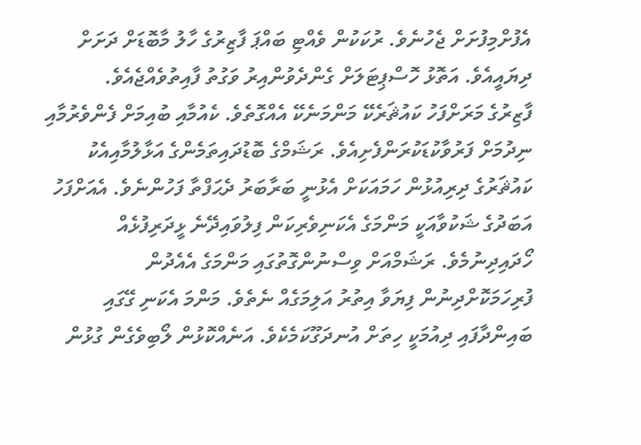އެފުށްމިފުށަށް ޖެހުނެވެ. ރުކަކުން ވެއްޓި ބައްޕަ ފާޒިރުގެ ހާލު މާބޮޑަށް ދަށަށް ދިޔައީއެވެ. އަތޮޅު ހޮސްޕިޓަލަށް ގެންދެވުންއިރު ވަގުތު ފާއިތުވެއްޖެއެވެ.
ފާޒިރުގެ މަރަށްފަހު ކައުޘަރެކޭ މަންމަނެކޭ އެއްގޮތެވެ. ކެއުމާއި ބުއިމަށް ފެންވެރުމާއި ނިދުމަށް ފަރުވާކުޑަކުރަންފެށިއެވެ. ރަޝަމްގެ ބޮޑުދައިތަމެންގެ އަޅާލުމާއިއެކު ކައުޘަރުގެ ދިރިއުޅުން ހަމައަކަށް އެޅުނީ ބަރާބަރު ދެޙަފްތާ ފަހުންނެވެ. އެއަށްފަހު އަބަދުގެ ޝަކުވާއަކީ މަންމަގެ އެކަނިވެރިކަން ފިލުވައިދޭނެ ޅީދަރިފުޅެއް ހޯދައިދިނުމެވެ. ރަޝަމްއަށް ވިސްނުންގޮތުގައި މަންމަގެ އެއެދުން ފުރިހަމަކޮށްދިނުން ފިޔަވާ އިތުރު އަލިމަގެއް ނެތެވެ. މަންމަ އެކަނި ގޭގައި ބައިންދާފައި ދިއުމަކީ ހިތަށް އުނދަގޫކަމެކެވެ. އަނެއްކޮޅުން ލޯބިވެގެން ގުޅުން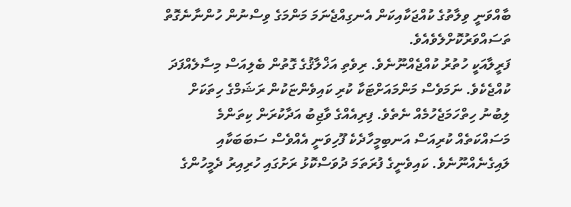ބާއްވަނީ ވިލާތުގެ ކުއްޖަކާއިކަން އެނގިއްޖެނަމަ މަންމަގެ ވިސްނުން ހުންނާނެގޮތް ތަސައްވަރުކޮށްލެވެއެވެ.
ފަރީލާއަކީ ހުތުރު ކުއްޖެއްނޫނެވެ. ރިވެތި އަޚްލާޤުގެ ގޮތުން ބެލިއަސް މިސާލެއްފަދަ ކުއްޖެކެވެ. ނަމަވެސް މަންމައަށްޓަކާ ކުރި ކައިވެންޏަކުން ރަޝަމްގެ ހިތަކަށް ލިބުނު ހިތްހަމަޖެހުމެއް ނެތެވެ. ފިރިއެއްގެ ވާޖިބު އަދާކުރަން ކިތަންމެ މަސައްކަތެއް ކުރިއަސް އަނބިމީހާދެކެ ފޫހިވަނީ އެއްވެސް ސަބަބަކާއި ލައިގެނެއްނޫނެވެ. ކައިވެނީގެ ފުރަތަމަ ދުވަސްކޮޅު ރަށުގައި ހުރިއިރު ދެމީހުންގެ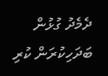ދެމެދު ގުޅުން ބަދަހިކުރަން ކުރި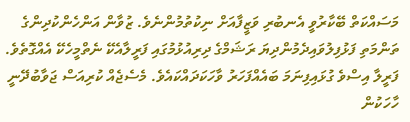މަސައްކަތް ބޭކާރުވީ އެނބުރި ވަޒީފާއަށް ނިކުތުމުންނެވެ. ޒުވާން އަންހެންކުދިންގެ ތަންމަތި ފަޅުފިލުވައިދެމުންދިޔަ ރަޝަމްގެ ދިރިއުޅުމުގައި ފަރީލާއެކޭ ނެތްމީހެކޭ އެއްގޮތެވެ. ފަރީލާ އިސްވެ ގުޅައިފިނަމަ ބައެއްފަހަރު ވާހަކަދައްކައެވެ. މެސެޖެއް ކުރިއަސް ޖަވާބުދޭނީ ހާހަކުން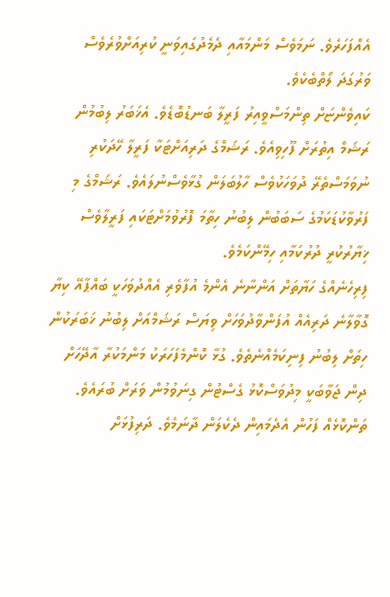އެއްފަހަރެވެ. ނަމަވެސް މަންމައާއި ދެމެދުގައިވަނީ ކުރިއަށްވުރެވެސް ވަރުގަދަ ލޯތްބެކެވެ.
ކައިވެންޏަށް ތިންމަސްވީއިރު ފަރީލާ ބަނޑުބޮޑެވެ. އެޚަބަރު ލިބުމުން ރަޝަމް އިތުރަށް ފޫހިވިއެވެ. ރަޝަމްގެ ދަރިއަށްޓަކާ ފަރީލާ ހޭދަކުރި ނުވަމަސްތެރޭ ދުވަހަކުވެސް ހާލުބަލަން ގުޅާވެސްނުލައެވެ. ރަޝަމްގެ މި ފަރުވާކުޑަކަމުގެ ސަބަބުން ލިބުނު ހިތާމަ ފޮރުވުމަށްޓަކައި ފަރީލާވެސް ޚިޔާރުކުރީ ދުރުކަމާއި ހިމޭންކަމެވެ.
ފިރިހެނެއްގެ ހަޔާތަށް އަންނާނެ އެންމެ އުފާވެރި އެއްދުވަހަކީ ބައްޕާއޭ ކިޔާ ގޮވާލާނެ ދަރިއެއް އުފަންވާދުވަހަށް ވިޔަސް ރަޝަމްއަށް ލިބުނު ޚަބަރަކުން ހިތަށް ލިބުނު ފިނިކަމެއްނެތެވެ. ގުޅާ ކޮންމެފަހަރަކު މަންމަކުރާ އާދޭހަށް ދިން ޖަވާބަކީ މިދުވަސްކޮޅު ގެސްޓުން ގިނަވުމުން ވަރަށް ބުރައެވެ. ތަންކޮޅެއް ފަހުން އެދެމައިން ދެކެލަން ދާނަމެވެ. ދަރިފުޅަށް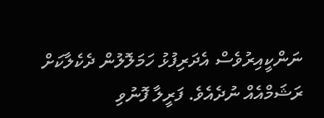ނަންކީއިރުވެސް އެދަރިފުޅު ހަމަލޮލުން ދެކެލާކަށް ރަޝަމްއެއް ނުދެއެވެ. ފަރީލާ ފޮނުވި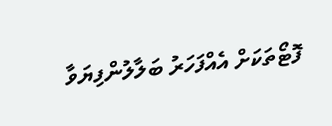ފޮޓޯތަކަށް އެއްފަހަރު ބަލާލުންފިޔަވާ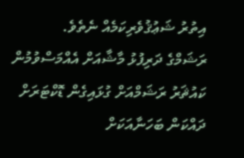އިތުރު ޝަޢުޤުވެރިކަމެއް ނެތެވެ.
ރަޝަމްގެ ދަރިފުޅު މާޝާއަށް އެއްމަސްވުމުން ކައުޘަރު ރަޝަމްއަށް ގުޅައިގެން ޑޮކްޓަރަށް ދައްކަން ބަހަނާއަކަށް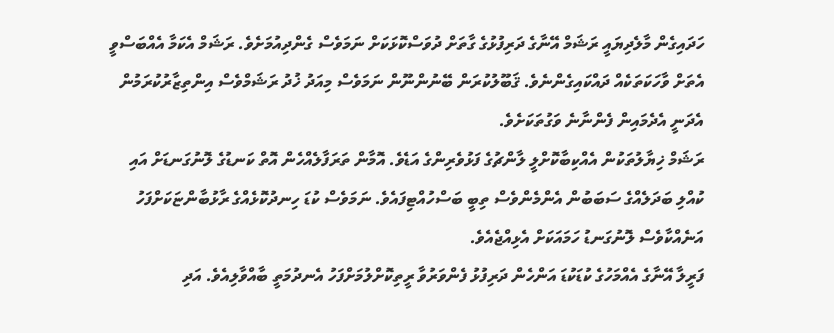ހަދައިގެން މާލެދިޔައީ ރަޝަމް އޭނާގެ ދަރިފުޅުގެ ގާތަށް ދުވަސްކޮޅަކަށް ނަމަވެސް ގެންދިއުމަށެވެ. ރަޝަމް އެކަމާ އެއްބަސްވީ އެތަށް ވާހަކަތަކެއް ދައްކައިގެންނެވެ. ޤަބޫލުކުރަން ބޭނުންނޫން ނަމަވެސް މިއަދު ޚުދު ރަޝަމްވެސް އިންތިޒާރުކުރަމުން އެދަނީ އެދެމައިން ފެންނާނެ ވަގުތަކަށެވެ.
ރަޝަމް ޚިޔާލުތަކުން އެއްކިބާކޮށްލީ ލާންޗުގެ ފަޅުވެރިންގެ އަޑެވެ. އޮމާން ތަރަފާލެއްހެން އޮތް ކަނޑުގެ ލޮނުގަނޑަށް އައި ކުއްލި ބަދަލެއްގެ ސަބަބުން އެންމެންވެސް ތިބީ ބަސްހުއްޓިފައެވެ. ނަމަވެސް ކުޑަ ހިނދުކޮޅެއްގެ ރާޅުބާންޏަކަށްފަހު އަނެއްކާވެސް ލޮނުގަނޑު ހަމައަކަށް އެޅިއްޖެއެވެ.
ފަރީލާ އޭނާގެ އެއްމަހުގެ ކުޑަކުޑަ އަންހެން ދަރިފުޅު ފެންވަރުވާ ރީތިކޮށްލުމަށްފަހު އެނދުމަތީ ބާއްވާލިއެވެ. އަދި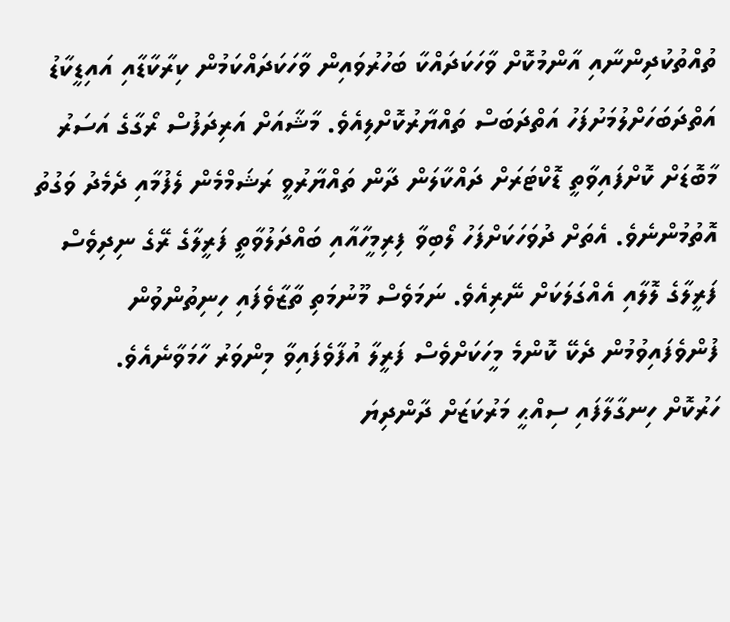ތުއްތުކުދިންނާއި އާންމުކޮށް ވާހަކަދައްކާ ބަހުރުވައިން ވާހަކަދައްކަމުން ކިރާކާޑާއި އައިޑީކާޑު އަތްދަބަހަށްލުމަށުފަހު އަތްދަބަސް ތައްޔާރުކޮށްލިއެވެ. މާޝާއަށް އަރިދަފުސް ރޯގާގެ އަސަރު މާބޮޑަށް ކޮށްފައިވާތީ ޑޮކްޓަރަށް ދައްކާލަން ދާން ތައްޔާރުވީ ރަޝަމްމެން ލެފުމާއި ދެމެދު ވަގުތު އޮތުމުންނެވެ. އެތަށް ދުވަހަކަށްފަހު ލޯބިވާ ފިރިމީހާއާއި ބައްދަލުވާތީ ފަރީލާގެ ރޭގެ ނިދިވެސް ފަރީލާގެ ލޮލާއި އެއްގަލަކަށް ނޭރިއެވެ. ނަމަވެސް މޫނުމަތި ތާޒާވެފައި ހިނިތުންވުން ފުންވެފައިވުމުން ދެކޭ ކޮންމެ މީހަކަށްވެސް ފަރީލާ އުފާވެފައިވާ މިންވަރު ހާމަވާނެއެވެ.
ހަރުކޮށް ހިނގާލާފައި ސިއްޙީ މަރުކަޒަށް ދާންދިޔަ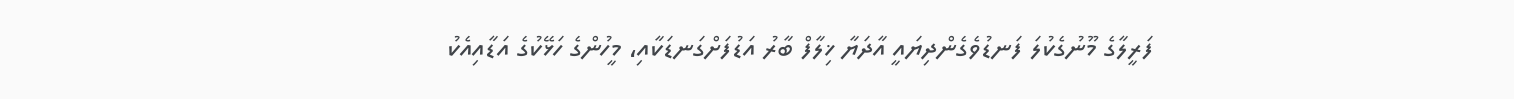ފަރީލާގެ މޫނުގެކުލަ ފަނޑުވެގެންދިޔައީ އާދަޔާ ޚިލާފް ބާރު އަޑުފަށްގަނޑަކާއި، މީހުންގެ ހަޅޭކުގެ އަޑާއިއެކު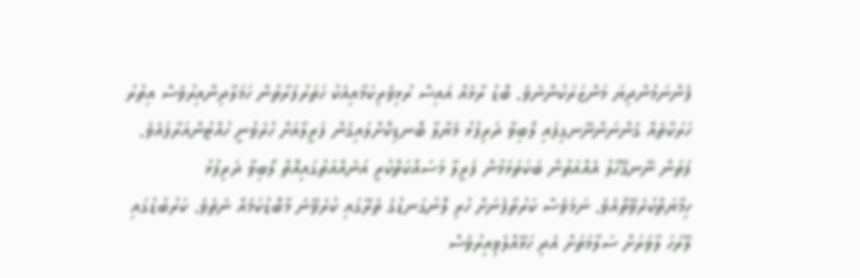ފެންނަމުންދިޔަ މަންޒަރަކުންނެވެ. ބޮޑު ރާޅެއް އައިސް ރުޅިވެރިކަމާއިއެކު ހަތަރުފަރާތުން ހަމަލާދިންއިރުވެސް އިތުރު ހަރަކާތެއް ގެންނަންނޭނގިފައި ލޯބިވާ ދަރިފުޅު މެޔާލާ ބޮނޑިކޮށްލައިގެން ފަރީލާއަށް ހުރެވުނީ ހުއްޓުންއަރާފައެވެ.
ފަތަން ނޭނގޭހާލު އެއްއަތުން ބަކަތަޅަމުން ފަރީލާ މަސައްކަތްކުރީ އަނެއްއަތުގައިއޮތް ލޯބިވާ ދަރިފުޅު ހިމާޔަތްކުރެވޭތޯއެވެ. ނަމަވެސް ކަރުތާފެނަށް ހުރި ލޮނުގަނޑުގެ ތެރޭގައި ކުރެވޭނެ މާބޮޑުކަމެއް ނެތެވެ. ކަރުބުޑުގައި ލޭރަހަ ލާވަރަށް ސަލާމަތަށް އެދި ހަޅޭއްލެވިއިރުވެސް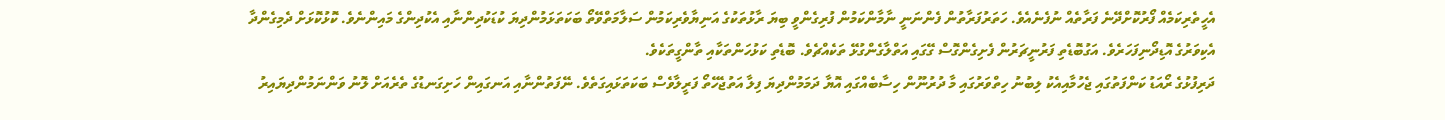އެހީތެރިކަމެއް ފޯރުކޮށްދޭނެ ފަރާތެއް ނުފެނެއެވެ. ހަތަރުފަރާތުން ފެންނަނީ ނާމާންކަމުން ފުރިގެންވީ ބިޔަ ރާޅުތަކުގެ އަނިޔާވެރިކަމުން ސަލާމަތްވޭތޯ ބަކަތަޅަމުންދިޔަ ކުޑަކުދިންނާއި އެކުދިންގެ މައިންނެވެ. ކޮޅުކޮޅަށް ދެމިގެންދާ އެކިވަރުގެ އޮޑިދޯނިފަހަރެވެ. އަގުބޮޑެތި ފަރުނީޗަރުން ފެށިގެންގޮސް ގޭގައި އަތްލާގެންގުޅޭ ތަކެއްޗެވެ. ބޮޑެތި ކަޅުހަންތަކާއި ތާންގީތަކެވެ.
ދަރިފުޅުގެ ރޯއަޑު ކަންފަތުގައި ޖެހުމާއިއެކު ލިބުނު ހިތްވަރުގައި މާ ދުރުނޫން ހިސާބެއްގައި އޮޔާ ދަމަމުންދިޔަ ފިލާ އަތުޖެހޭތޯ ފަރީލާވެސް ބަކަތަޅައިގަތެވެ. ނޭފަތުންނާއި އަނގައިން ހަށިގަނޑުގެ ތެރެއަށް ލޮނު ވަންނަމުންދިޔައިރު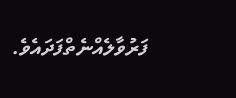ފަރުވާލެއްނެތްފަދައެވެ.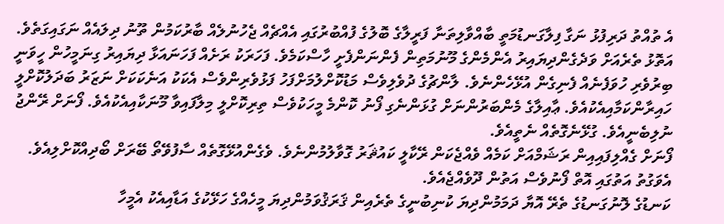އެ ތުއްތު ދަރިފުޅު ނަގާ ފިލާގަނޑުމަތީ ބާއްވާލިތަނާ ފަރީލާގެ ބޮލުގެ ފުއްބުރުގައި އެއްޗެއް ޖެހުނުލެއް ބާރުކަމުން ތޫނު ދިލައެއް ނަގައިގަތެވެ.
އަތޮޅު ތެރެއަށް ވަދެގެންދިޔައިރު އެންމެންގެ މޫނުމަތިން ފެންނަންފެށީ ހާސްކަމެވެ. ފަހަރަކު ރަށެއް ފަހަނައަޅާ ދިޔައިރު ގިނަމީހުން ހީވަނީ ބިރުވެރި ހުވަފެނެއް ފެނިގެން އުޅޭހެންނެވެ. ލާންޗުގެ ދުވެލިވެސް މަޑުކޮށްލުމަށްފަހު ފަޅުވެރިންވެސް އެކަކު އަނެކަކަށް ނަޒަރު ބަދަލުކޮށްލީ ހައިރާންކަމާއިއެކުއެވެ. ޢާއިލާގެ މެންބަރުންނަށް ގުޅަންނެގި ފޯނު ކޮންމެ މީހަކުވެސް ތިރިކޮށްލީ މިލާފައިވާ މޫނަކާއިއެކުއެވެ. ފޯނަށް ރޭންޖު ނުލިބެނީއެވެ. ގުޅޭނެގޮތެއް ނެތީއެވެ.
ފޯނަށް ގެއްލިފައިއިން ރަޝަމްއަށް ކަމެއް ވެއްޖެކަން ރޭކާލީ ކައުޘަރު ގޮވާލުމުންނެވެ. ވެގެންއުޅޭގޮތެއް ސާފުވޭތޯ ބޭރަށް ބޯދިއްކޮށްލިއެވެ. އެވަގުތު އަތުގައި އޮތް ފޯނުވެސް އަތުން ދޫވެއްޖެއެވެ.
ކަނޑުގެ ލޮނުގަނޑުގެ ތެރޭ އޮޔާ ދަމަމުންދިޔަ ކުނިބުނީގެ ތެރެއިން ޤަރަޤުވަމުންދިޔަ މީހެއްގެ ހަޅޭކުގެ އަޑާއިއެކު އެމީހާ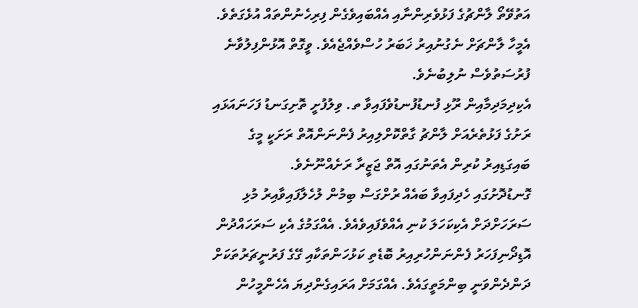އަތުވޭތޯ ލާންޗުގެ ފަޅުވެރިންނާއި އެއްބައިވެގެން ފިރިހެނުންތައް އުޅެގަތެވެ. އެމީހާ ލާންޗަށް ނެގުނުއިރު ޚަބަރު ހުސްވެއްޖެއެވެ. ވީގޮތް އޮޅުންފިލުވާނެ ފުރުސަތުވެސް ނުލިބުނެވެ.
އެކިދިމަދިމާއިން ރޫޅި ފުނޑުފުނޑުވެފައިވާ ތ. ވިލުފުށީ ތޮށިގަނޑު ފަހަނައަޅައި ރަށުގެ ފަޅުތެރެއަށް ލާންޗު ގާތްކޮށްލިއިރު ފެންނަންއޮތް ރަށަކީ މީގެ ބައިގަޑިއިރު ކުރިން އެތަނުގައި އޮތް ޖަޒީރާ ރަށެއްނޫނެވެ.
ގޮނޑުދޮށުގައި ހެދިފައިވާ ބައެއް ރުށްގަސް ބިމުން ލުހެލާފައިވާއިރު މުޅި ސަރަހަށްދަށް އެކިކަހަލަ ކުނި އެއްވެފައިވެއެވެ. އެއްގަމުގެ އެކި ސަރަހައްދުން އޮޑިދޯނިފަހަރު ފެންނަންހުރިއިރު ބޮޑެތި ކަޅުހަންތަކާއި ގޭގެ ފަރުނީޗަރުތަކަށް ދަންދެންވަނީ ބިންމަތީގައެވެ. އެއްގަމަށް އަރައިގެންދިޔަ އެހެންމީހުން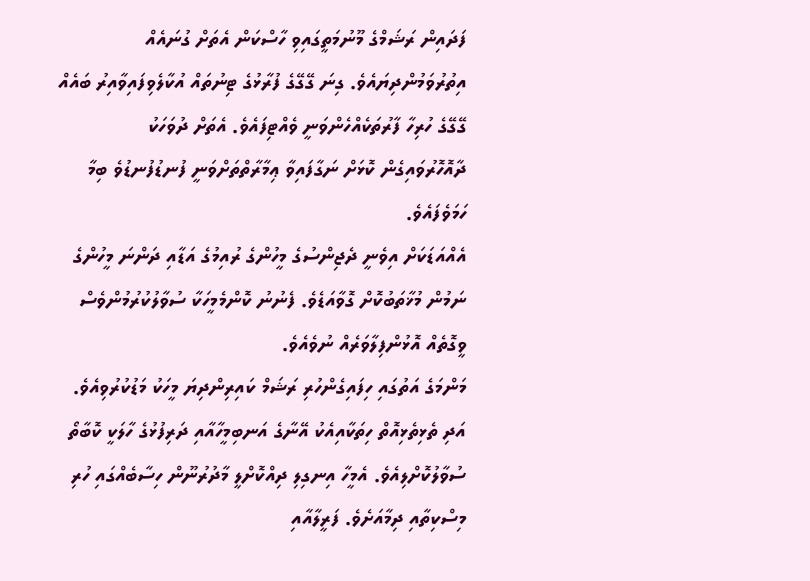ފަދައިން ރަޝަމްގެ މޫނުމަތީގައިވި ހާސްކަން އެތަށް ގުނައެއް އިތުރުވަމުންދިޔައެވެ. ގިނަ ގޭގޭގެ ފުރާޅުގެ ޓިނުތައް އުކާލެވިފައިވާއިރު ބައެއް ގޭގޭގެ ހުރިހާ ފާރުތަކެއްހެންވަނީ ވެއްޓިފައެވެ. އެތަށް ދުވަހަކު ދާއޮހޮރުވައިގެން ކޮޅަށް ނަގާފައިވާ ޢިމާރާތްތަށްވަނީ ފުނޑުފުނޑުވެ ބިމާ ހަމަވެފައެވެ.
އެއްއަޑަކަށް އިވެނީ ދެޖިންސުގެ މީހުންގެ ރުއިމުގެ އަޑާއި ދަންނަ މީހުންގެ ނަމުން މުޚާތަބުކޮށް ގޮވާއަޑެވެ. ފެނުނު ކޮންމެމީހަކާ ސުވާލުކުރުމުންވެސް ވީގޮތެއް އޮޅުންފިލާވަރެއް ނުވެއެވެ.
މަންމަގެ އަތުގައި ހިފައިގެންހުރި ރަޝަމް ކައިރިންދިޔަ މީހަކު މަޑުކުރުވިއެވެ. އަދި ތެޅިތެޅިއޮތް ހިތަކާއިއެކު އޭނާގެ އަނބިމީހާއާއި ދަރިފުޅުގެ ހާލަކީ ކޮބާތޯ ސުވާލުކޮށްލިއެވެ. އެމީހާ އިނގިލި ދިއްކޮށްލީ މާދުރުނޫން ހިސާބެއްގައި ހުރި މިސްކިތާއި ދިމާއަށެވެ. ފަރީލާއާއި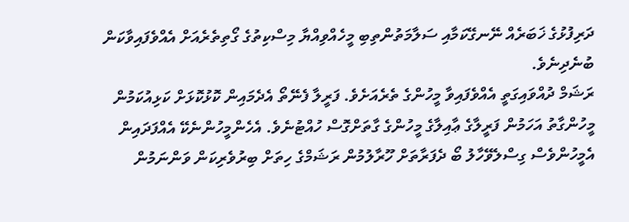ދަރިފުޅުގެ ޚަބަރެއް ނޭނގޭކަމާއި ސަލާމަތުންތިބި މީހެއްވިއްޔާ މިސްކިތުގެ ގޯތިތެރެއަށް އެއްވެފައިވާކަން ބުނެދިނެވެ.
ރަޝަމް ދުއްވައިގަތީ އެއްވެފައިވާ މީހުންގެ ތެރެއަށެވެ. ފަރީލާ ފެނޭތޯ އެދެމައިން ކޮޅުކޮޅަށް ކަޅިއުކަމުން މީހުންގާތު އަހަމުން ފަރީލާގެ ޢާއިލާގެ މީހުންގެ ގާތަށްގޮސް ހުއްޓުނެވެ. އެހެންމީހުންނެކޭ އެއްފަދައިން އެމީހުންވެސް ގިސްލެވޭހާލު ބޯ ދެފަރާތަށް ހޫރާލުމުން ރަޝަމްގެ ހިތަށް ބިރުވެރިކަން ވަންނަމުން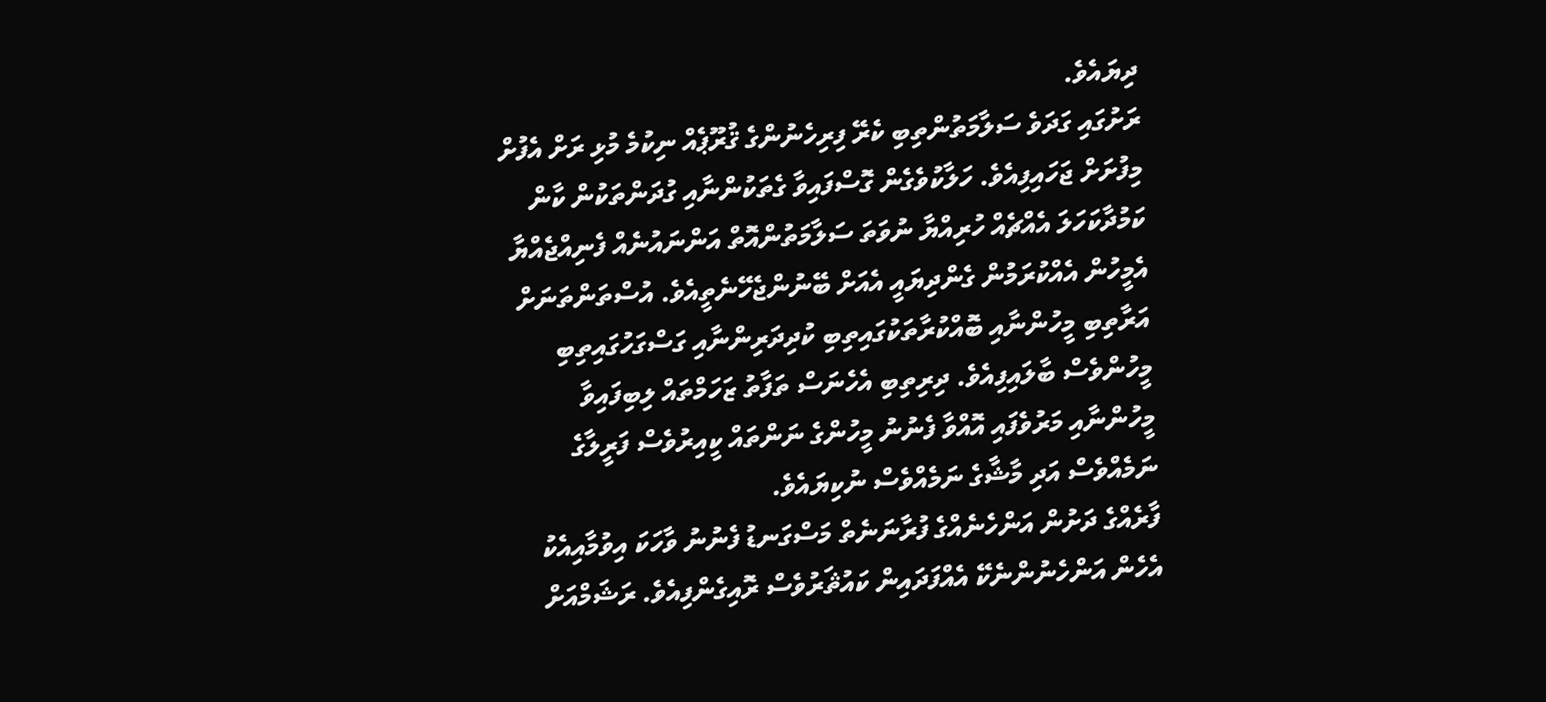ދިޔައެވެ.
ރަށުގައި ގަދަވެ ސަލާމަތުންތިބި ކެރޭ ފިރިހެނުންގެ ޤުރޫޕެއް ނިކުމެ މުޅި ރަށް އެފުށް މިފުށަށް ޖަހައިފިއެވެ. ހަލާކުވެގެން ގޮސްފައިވާ ގެތަކުންނާއި ގުދަންތަކުން ކާން ކަމުދާކަހަލަ އެއްޗެއް ހުރިއްޔާ ނުވަތަ ސަލާމަތުންއޮތް އަންނައުނެއް ފެނިއްޖެއްޔާ އެމީހުން އެއްކުރަމުން ގެންދިޔައީ އެއަށް ބޭނުންޖެހޭނެތީއެވެ. އުސްތަންތަނަށް އަރާތިބި މީހުންނާއި ބޮއްކުރާތަކުގައިތިބި ކުދިދަރިންނާއި ގަސްގަހުގައިތިބި މީހުންވެސް ބާލައިފިއެވެ. ދިރިތިބި އެހެނަސް ތަފާތު ޒަހަމްތައް ލިބިފައިވާ މީހުންނާއި މަރުވެފައި އޮއްވާ ފެނުނު މީހުންގެ ނަންތައް ކީއިރުވެސް ފަރީލާގެ ނަމެއްވެސް އަދި މާޝާގެ ނަމެއްވެސް ނުކިޔައެވެ.
ފާރެއްގެ ދަށުން އަންހެނެއްގެ ފުރާނަނެތް މަސްގަނޑު ފެނުނު ވާހަކަ އިވުމާއިއެކު އެހެން އަންހެނުންނެކޭ އެއްފަދައިން ކައުޘަރުވެސް ރޮއިގެންފިއެވެ. ރަޝަމްއަށް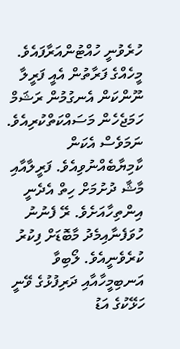ހުރެވުނީ ހުއްޓުންއަރާފައެވެ. މީހެއްގެ ފަރާތުން އެއީ ފަރީލާ ނޫންކަން އެނގުމުން ރަޝަމް ހަމަޖެހެން މަސައްކަތްކުރިއެވެ. ނަމަވެސް އެކަން ކާމިޔާބެއްނުވިއެވެ. ފަރީލާއާއި މާޝާ ދުށުމަށް ހިތް އެދެނީ އިންތިހާއަށެވެ. ރޭ ފެނުނު ހުވަފެނާއިމެދު މާބޮޑަށް ފިކުރު ކުރެވެނީއެވެ. ލޯބިވާ އަނބިމީހާއާއި ދަރިފުޅުގެ ވޭނީ ހަޅޭކުގެ އަޑު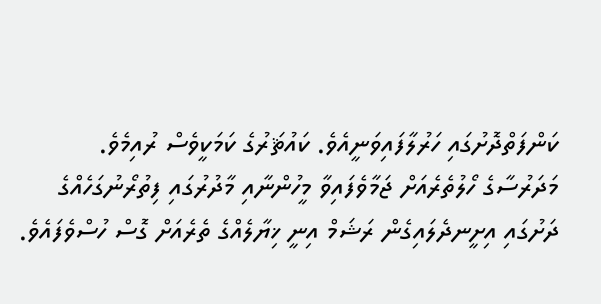ކަންފަތްދޮށުގައި ހަރުލާފައިވަނީއެވެ. ކައުޘަރުގެ ކަމަކީވެސް ރުއިމެވެ.
މަދަރުސާގެ ހޯލުތެރެއަށް ޖަމާވެފައިވާ މީހުންނާއި މާދުރުގައި ފިތުރޯނުގަހެއްގެ ދަށުގައި އިށީނދެލައިގެން ރަޝަމް އިނީ ޚިޔާލެއްގެ ތެރެއަށް ގޮސް ހުސްވެފައެވެ.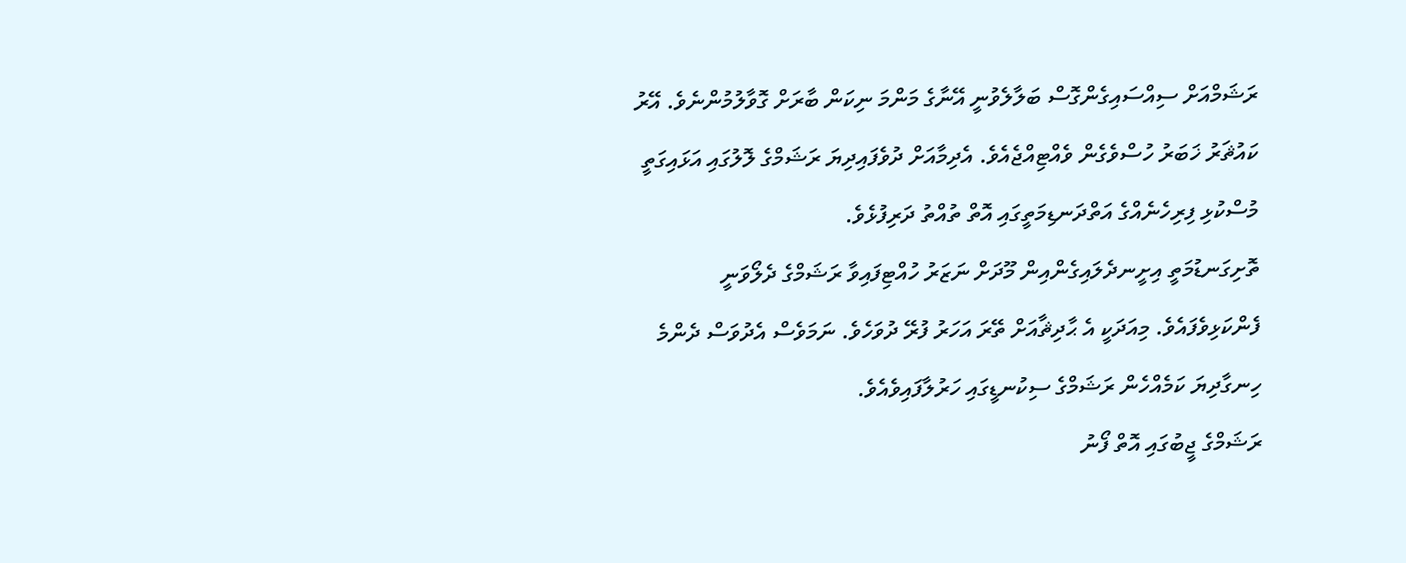ރަޝަމްއަށް ސިއްސައިގެންގޮސް ބަލާލެވުނީ އޭނާގެ މަންމަ ނިކަން ބާރަށް ގޮވާލުމުންނެވެ. އޭރު ކައުޘަރު ޚަބަރު ހުސްވެގެން ވެއްޓިއްޖެއެވެ. އެދިމާއަށް ދުވެފައިދިޔަ ރަޝަމްގެ ލޮލުގައި އަޅައިގަތީ މުސްކުޅި ފިރިހެނެއްގެ އަތްދަނޑިމަތީގައި އޮތް ތުއްތު ދަރިފުޅެވެ.
ތޮށިގަނޑުމަތީ އިށީނދެލައިގެންއިން މޫދަށް ނަޒަރު ހުއްޓިފައިވާ ރަޝަމްގެ ދެލޯވަނީ ފެންކަޅިވެފައެވެ. މިއަދަކީ އެ ޙާދިޘާއަށް ތޭރަ އަހަރު ފުރޭ ދުވަހެވެ. ނަމަވެސް އެދުވަސް ދެންމެ ހިނގާދިޔަ ކަމެއްހެން ރަޝަމްގެ ސިކުނޑީގައި ހަރުލާފައިވެއެވެ.
ރަޝަމްގެ ޖީބުގައި އޮތް ފޯނު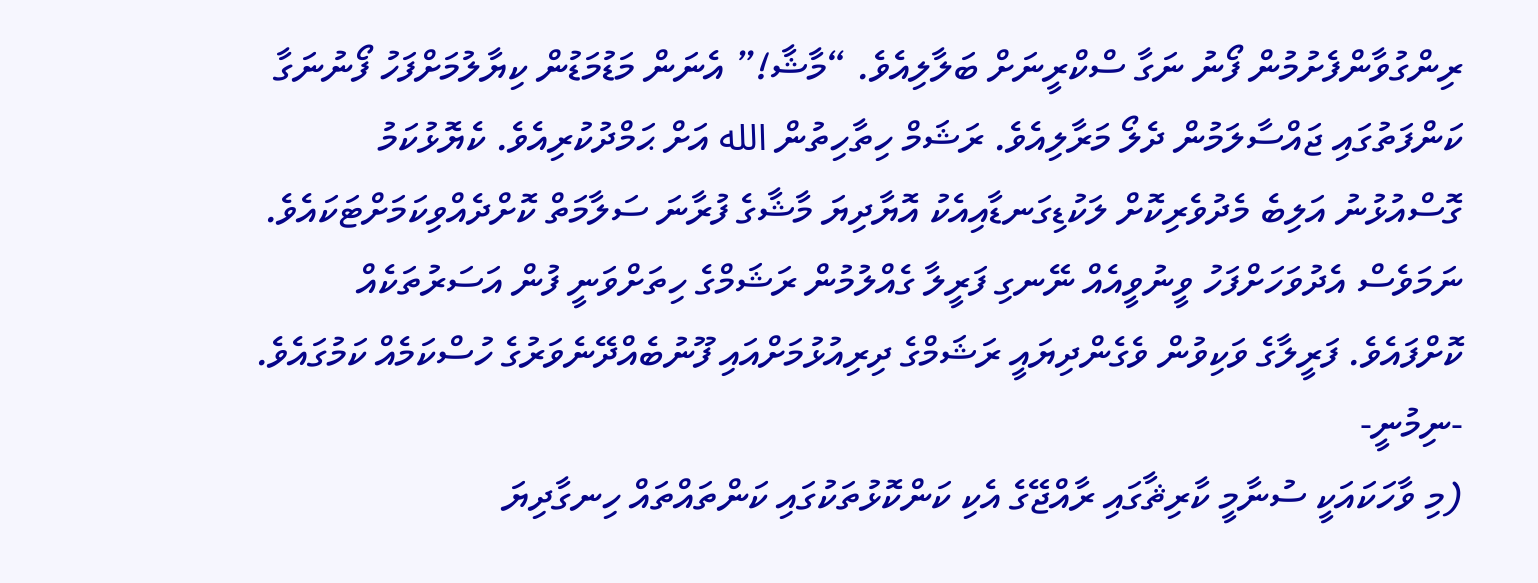ރިންގުވާންފެށުމުން ފޯނު ނަގާ ސްކްރީނަށް ބަލާލިއެވެ. “މާޝާ!” އެނަން މަޑުމަޑުން ކިޔާލުމަށްފަހު ފޯނުނަގާ ކަންފަތުގައި ޖައްސާލަމުން ދެލޯ މަރާލިއެވެ. ރަޝަމް ހިތާހިތުން الله އަށް ޙަމްދުކުރިއެވެ. ކެޔޮޅުކަމު ގޮސްއުޅުނު އަލިބެ މެދުވެރިކޮށް ލަކުޑިގަނޑާއިއެކު އޮޔާދިޔަ މާޝާގެ ފުރާނަ ސަލާމަތް ކޮށްދެއްވިކަމަށްޓަކައެވެ. ނަމަވެސް އެދުވަހަށްފަހު ވީނުވީއެއް ނޭނގި ފަރީލާ ގެއްލުމުން ރަޝަމްގެ ހިތަށްވަނީ ފުން އަސަރުތަކެއް ކޮށްފައެވެ. ފަރީލާގެ ވަކިވުން ވެގެންދިޔައީ ރަޝަމްގެ ދިރިއުޅުމަށްއައި ފޫނުބެއްދޭނެވަރުގެ ހުސްކަމެއް ކަމުގައެވެ.
-ނިމުނީ-
(މި ވާހަކައަކީ ސުނާމީ ކާރިޘާގައި ރާއްޖޭގެ އެކި ކަންކޮޅުތަކުގައި ކަންތައްތައް ހިނގާދިޔަ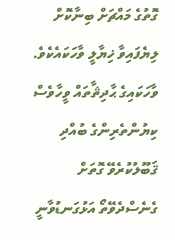ގޮތުގެ މައްޗަށް ބިނާކޮށް ލިޔެފައިވާ ޚިޔާލީ ވާހަކައެކެވެ. ވާހަކައިގެ ޙާދިޘާތައް ވީހާވެސް ކިޔުންތެރިންގެ ބުއްދި ޤަބޫލުކުރެވޭ ގޮތަށް ގެނެސްދެވޭތޯ އަޅުގަނޑުވާނީ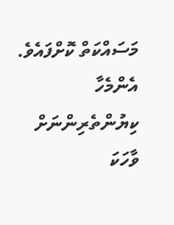މަސައްކަތް ކޮށްފައެވެ. އެންމެހާ ކިޔުންތެރިންނަށް ވާހަކަ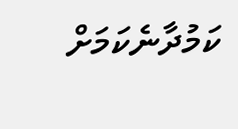ކަމުދާނެކަމަށް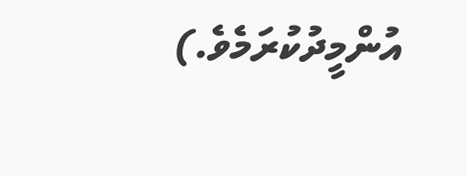އުންމީދުކުރަމެވެ.)